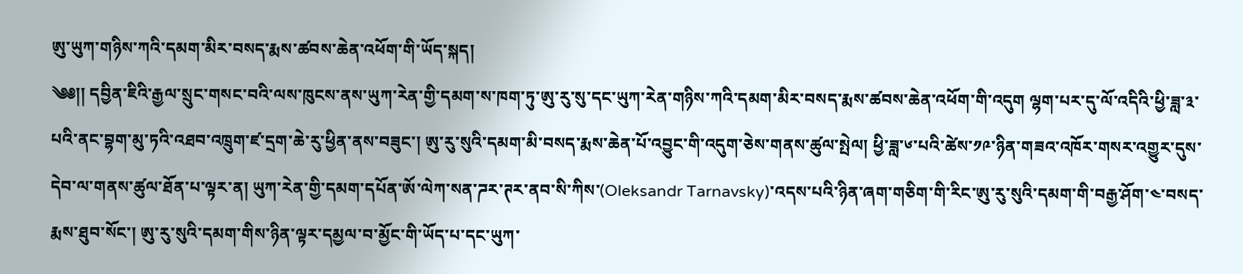ཨུ་ཡུཀ་གཉིས་ཀའི་དམག་མིར་བསད་རྨས་ཚབས་ཆེན་འཕོག་གི་ཡོད་སྐད།
༄༅།། དབྱིན་ཇིའི་རྒྱལ་སྲུང་གསང་བའི་ལས་ཁུངས་ནས་ཡུཀ་རེན་གྱི་དམག་ས་ཁག་ཏུ་ཨུ་རུ་སུ་དང་ཡུཀ་རེན་གཉིས་ཀའི་དམག་མིར་བསད་རྨས་ཚབས་ཆེན་འཕོག་གི་འདུག ལྷག་པར་དུ་ལོ་འདིའི་ཕྱི་ཟླ་༣་པའི་ནང་བྷག་མུ་ཏའི་འཐབ་འཁྲུག་ཛ་དྲག་ཆེ་རུ་ཕྱིན་ནས་བཟུང་། ཨུ་རུ་སུའི་དམག་མི་བསད་རྨས་ཆེན་པོ་འབྱུང་གི་འདུག་ཅེས་གནས་ཚུལ་སྤེལ། ཕྱི་ཟླ་༦་པའི་ཚེས་༡༩་ཉིན་གཟའ་འཁོར་གསར་འགྱུར་དུས་དེབ་ལ་གནས་ཚུལ་ཐོན་པ་ལྟར་ན། ཡུཀ་རེན་གྱི་དམག་དཔོན་ཨོ་ལེཀ་སན་ཌར་ཊར་ནབ་སི་ཀིས་(Oleksandr Tarnavsky)་འདས་པའི་ཉིན་ཞག་གཅིག་གི་རིང་ཨུ་རུ་སུའི་དམག་གི་བརྒྱ་ཤོག་༤་བསད་རྨས་ཐུབ་སོང་། ཨུ་རུ་སུའི་དམག་གིས་ཉིན་ལྟར་དམྱལ་བ་མྱོང་གི་ཡོད་པ་དང་ཡུཀ་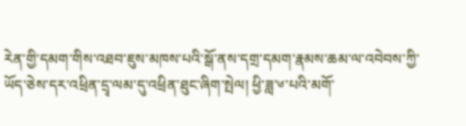རེན་གྱི་དམག་གིས་འཐབ་ཇུས་མཁས་པའི་སྒོ་ནས་དགྲ་དམག་རྣམས་ཆམ་ལ་འབེབས་ཀྱི་ཡོད་ཅེས་དར་འཕྲིན་དྲྭ་ལམ་དུ་འཕྲིན་ཐུང་ཞིག་སྤེལ། ཕྱི་ཟླ་༦་པའི་མགོ་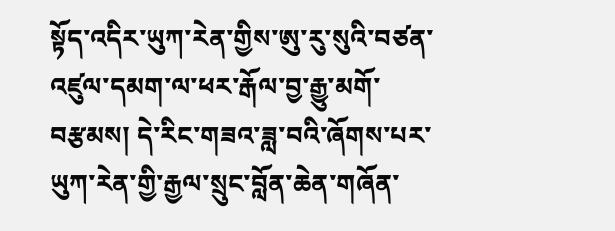སྟོད་འདིར་ཡུཀ་རེན་གྱིས་ཨུ་རུ་སུའི་བཙན་འཛུལ་དམག་ལ་ཕར་རྒོལ་བྱ་རྒྱུ་མགོ་བརྩམས། དེ་རིང་གཟའ་ཟླ་བའི་ཞོགས་པར་ཡུཀ་རེན་གྱི་རྒྱལ་སྲུང་བློན་ཆེན་གཞོན་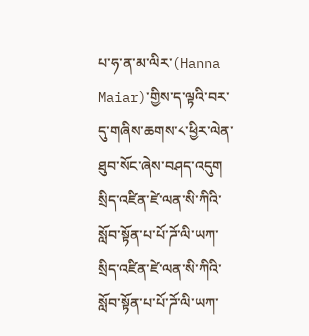པ་ཧ་ན་མ་ལིར་(Hanna Maiar)་གྱིས་ད་ལྟའི་བར་དུ་གཞིས་ཆགས་༨་ཕྱིར་ལེན་ཐུབ་སོང་ཞེས་བཤད་འདུག
སྲིད་འཛིན་ཛེ་ལན་སི་ཀིའི་སློབ་སྟོན་པ་པོ་ཌོ་ལི་ཡཀ་
སྲིད་འཛིན་ཛེ་ལན་སི་ཀིའི་སློབ་སྟོན་པ་པོ་ཌོ་ལི་ཡཀ་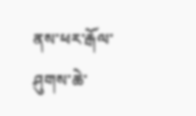ནས་ཕར་རྒོལ་ཤུགས་ཆེ་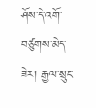ཤོས་དེ་འགོ་བཙུགས་མེད་ཟེར། རྒྱལ་སྲུང་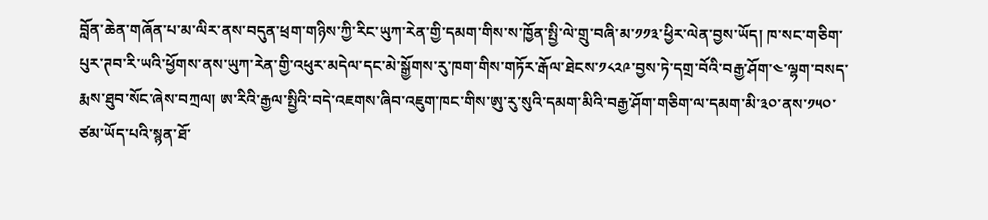བློན་ཆེན་གཞོན་པ་མ་ལིར་ནས་བདུན་ཕྲག་གཉིས་ཀྱི་རིང་ཡུཀ་རེན་གྱི་དམག་གིས་ས་ཁྱོན་སྤྱི་ལེ་གྲུ་བཞི་མ་༡༡༣་ཕྱིར་ལེན་བྱས་ཡོད། ཁ་སང་གཅིག་པུར་ཊབ་རི་ཡའི་ཕྱོགས་ནས་ཡུཀ་རེན་གྱི་འཕུར་མདེལ་དང་མེ་སྒྱོགས་རུ་ཁག་གིས་གཏོར་རྒོལ་ཐེངས་༡༨༢༩་བྱས་ཏེ་དགྲ་བོའི་བརྒྱ་ཤོག་༤་ལྷག་བསད་རྨས་ཐུབ་སོང་ཞེས་བཀྲལ། ཨ་རིའི་རྒྱལ་སྤྱིའི་བདེ་འཇགས་ཞིབ་འཇུག་ཁང་གིས་ཨུ་རུ་སུའི་དམག་མིའི་བརྒྱ་ཤོག་གཅིག་ལ་དམག་མི་༣༠་ནས་༡༥༠་ཙམ་ཡོད་པའི་སྙན་ཐོ་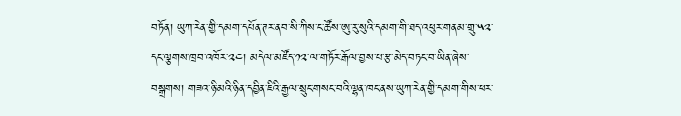བཏོན། ཡུཀ་རེན་གྱི་དམག་དཔོན་ཊར་ནབ་སི་ཀིས་ང་ཚོས་ཨུ་རུ་སུའི་དམག་གི་ཐད་འཕུར་གནམ་གྲུ་༥༢་དང་ལྕགས་ཁྲབ་འཁོར་༢༤། མདེལ་མཛོད་༡༢་ལ་གཏོར་རྒོལ་བྱས་པ་རྩ་མེད་བཏང་བ་ཡིན་ཞེས་བསྒྲགས། གཟའ་ཉི་མའི་ཉིན་དབྱིན་ཇིའི་རྒྱལ་སྲུང་གསང་བའི་ལྷན་ཁང་ནས་ཡུཀ་རེན་གྱི་དམག་གིས་ཕར་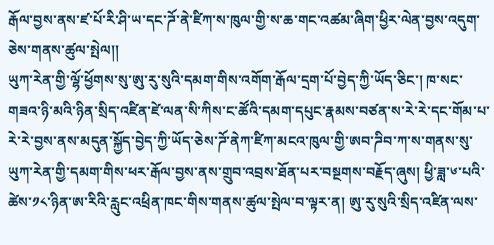རྒོལ་བྱས་ནས་ཛ་པོ་རི་ཤི་ཡ་དང་ཌོ་ནེ་ཛིཀ་ས་ཁུལ་གྱི་ས་ཆ་གང་འཚམ་ཞིག་ཕྱིར་ལེན་བྱས་འདུག་ཅེས་གནས་ཚུལ་སྤེལ།།
ཡུཀ་རེན་གྱི་ལྷོ་ཕྱོགས་སུ་ཨུ་རུ་སུའི་དམག་གིས་འགོག་རྒོལ་དྲག་པོ་བྱེད་ཀྱི་ཡོད་ཅིང་། ཁ་སང་གཟའ་ཉི་མའི་ཉིན་སྲིད་འཛིན་ཛེ་ལན་སི་ཀིས་ང་ཚོའི་དམག་དཔུང་རྣམས་བཙན་ས་རེ་རེ་དང་གོམ་པ་རེ་རེ་བྱས་ནས་མདུན་སྐྱོད་བྱེད་ཀྱི་ཡོད་ཅེས་ཌོ་ནེཀ་ཛིཀ་མངའ་ཁུལ་གྱི་ཨབ་ཌིབ་ཀ་ས་གནས་སུ་ཡུཀ་རེན་གྱི་དམག་གིས་ཕར་རྒོལ་བྱས་ནས་གྲུབ་འབྲས་ཐོན་པར་བསྔགས་བརྗོད་ཞུས། ཕྱི་ཟླ་༦་པའི་ཚེས་༡༨་ཉིན་ཨ་རིའི་རླུང་འཕྲིན་ཁང་གིས་གནས་ཚུལ་སྤེལ་བ་ལྟར་ན། ཨུ་རུ་སུའི་སྲིད་འཛིན་ལས་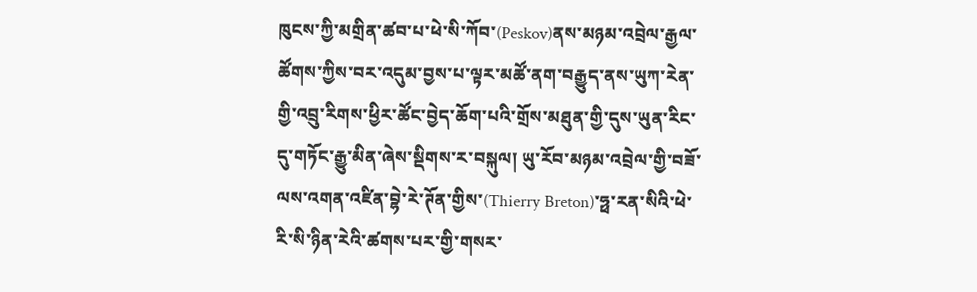ཁུངས་ཀྱི་མགྲིན་ཚབ་པ་ཕེ་སི་ཀོབ་(Peskov)ནས་མཉམ་འབྲེལ་རྒྱལ་ཚོགས་ཀྱིས་བར་འདུམ་བྱས་པ་ལྟར་མཚོ་ནག་བརྒྱུད་ནས་ཡུཀ་རེན་གྱི་འབྲུ་རིགས་ཕྱིར་ཚོང་བྱེད་ཆོག་པའི་གྲོས་མཐུན་གྱི་དུས་ཡུན་རིང་དུ་གཏོང་རྒྱུ་མིན་ཞེས་སྡིགས་ར་བསྐུལ། ཡུ་རོབ་མཉམ་འབྲེལ་གྱི་བཟོ་ལས་འགན་འཛིན་བྷེ་རེ་ཊོན་གྱིས་(Thierry Breton)་ཧྥ་རན་སིའི་ཕེ་རི་སི་ཉིན་རེའི་ཚགས་པར་གྱི་གསར་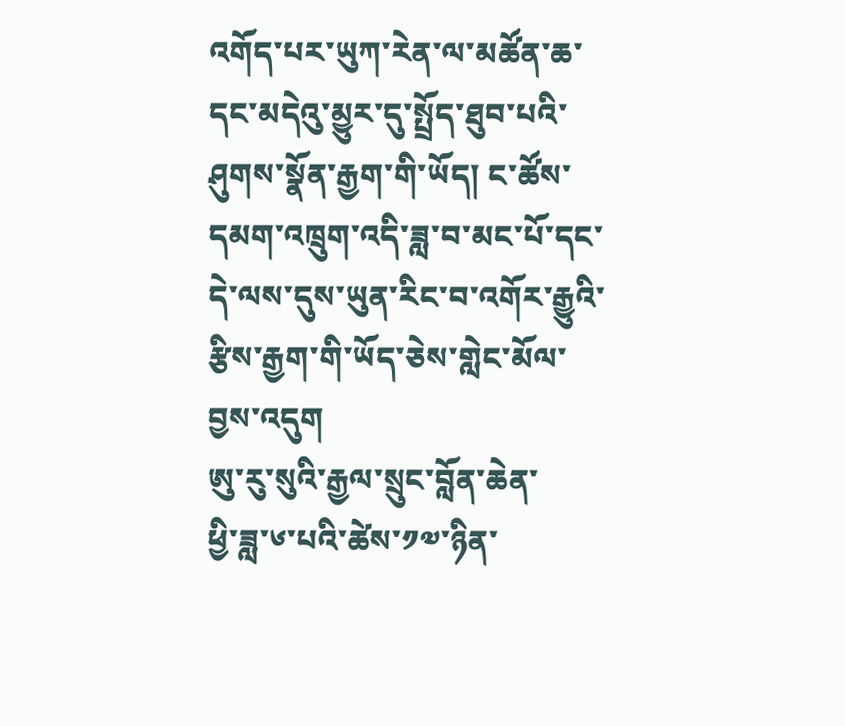འགོད་པར་ཡུཀ་རེན་ལ་མཚོན་ཆ་དང་མདེའུ་མྱུར་དུ་སྤྲོད་ཐུབ་པའི་ཤུགས་སྣོན་རྒྱག་གི་ཡོད། ང་ཚོས་དམག་འཁྲུག་འདི་ཟླ་བ་མང་པོ་དང་དེ་ལས་དུས་ཡུན་རིང་བ་འགོར་རྒྱུའི་རྩིས་རྒྱག་གི་ཡོད་ཅེས་གླེང་མོལ་བྱས་འདུག
ཨུ་རུ་སུའི་རྒྱལ་སྲུང་བློན་ཆེན་
ཕྱི་ཟླ་༦་པའི་ཚེས་༡༧་ཉིན་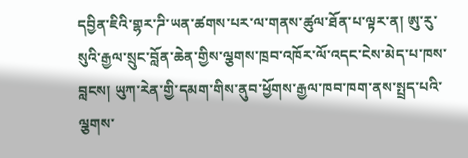དབྱིན་ཇིའི་གྷར་ཌི་ཡན་ཚགས་པར་ལ་གནས་ཚུལ་ཐོན་པ་ལྟར་ན། ཨུ་རུ་སུའི་རྒྱལ་སྲུང་བློན་ཆེན་གྱིས་ལྕགས་ཁྲབ་འཁོར་ལོ་འདང་ངེས་མེད་པ་ཁས་བླངས། ཡུཀ་རེན་གྱི་དམག་གིས་ནུབ་ཕྱོགས་རྒྱལ་ཁབ་ཁག་ནས་སྤྲད་པའི་ལྕགས་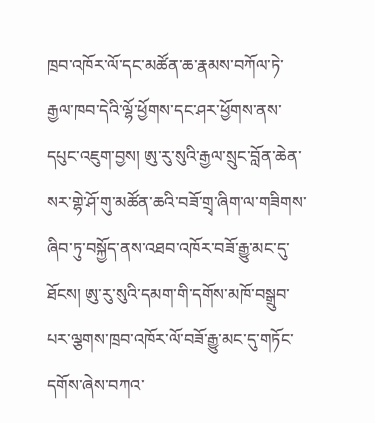ཁྲབ་འཁོར་ལོ་དང་མཚོན་ཆ་རྣམས་བཀོལ་ཏེ་རྒྱལ་ཁབ་དེའི་ལྷོ་ཕྱོགས་དང་ཤར་ཕྱོགས་ནས་དཔུང་འཇུག་བྱས། ཨུ་རུ་སུའི་རྒྱལ་སྲུང་བློན་ཆེན་སར་གྷེ་ཤོ་གུ་མཚོན་ཆའི་བཟོ་གྲྭ་ཞིག་ལ་གཟིགས་ཞིབ་ཏུ་བསྐྱོད་ནས་འཐབ་འཁོར་བཟོ་རྒྱུ་མང་དུ་ཐོངས། ཨུ་རུ་སུའི་དམག་གི་དགོས་མཁོ་བསྒྲུབ་པར་ལྕགས་ཁྲབ་འཁོར་ལོ་བཟོ་རྒྱུ་མང་དུ་གཏོང་དགོས་ཞེས་བཀའ་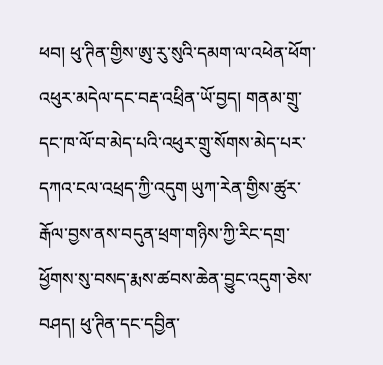ཕབ། ཕུ་ཊིན་གྱིས་ཨུ་རུ་སུའི་དམག་ལ་འཕེན་ཕོག་འཕུར་མདེལ་དང་བརྡ་འཕྲིན་ཡོ་བྱད། གནམ་གྲུ་དང་ཁ་ལོ་བ་མེད་པའི་འཕུར་གྲུ་སོགས་མེད་པར་དཀའ་ངལ་འཕྲད་ཀྱི་འདུག ཡུཀ་རེན་གྱིས་ཚུར་རྒོལ་བྱས་ནས་བདུན་ཕྲག་གཉིས་ཀྱི་རིང་དགྲ་ཕྱོགས་སུ་བསད་རྨས་ཚབས་ཆེན་བྱུང་འདུག་ཅེས་བཤད། ཕུ་ཊིན་དང་དབྱིན་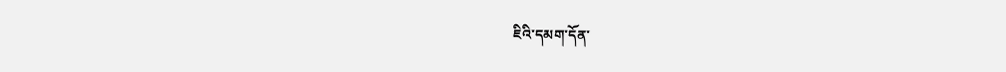ཇིའི་དམག་དོན་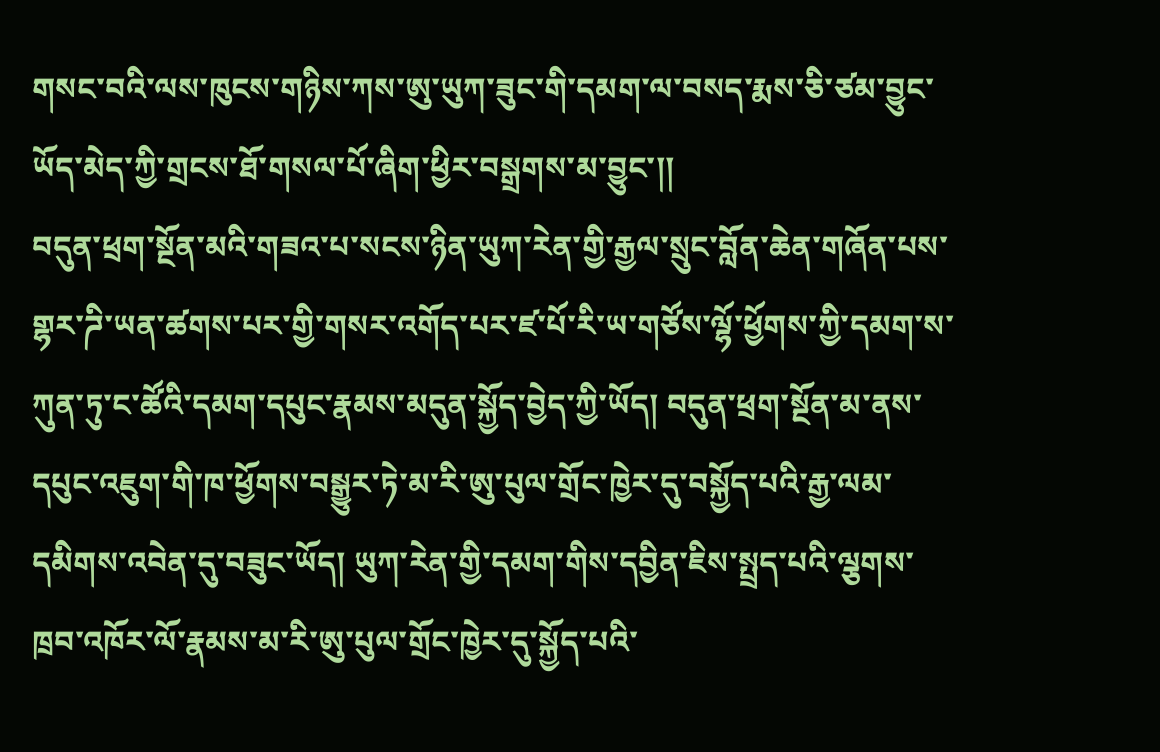གསང་བའི་ལས་ཁུངས་གཉིས་ཀས་ཨུ་ཡུཀ་ཟུང་གི་དམག་ལ་བསད་རྨས་ཅི་ཙམ་བྱུང་ཡོད་མེད་ཀྱི་གྲངས་ཐོ་གསལ་པོ་ཞིག་ཕྱིར་བསྒྲགས་མ་བྱུང་།།
བདུན་ཕྲག་སྔོན་མའི་གཟའ་པ་སངས་ཉིན་ཡུཀ་རེན་གྱི་རྒྱལ་སྲུང་བློན་ཆེན་གཞོན་པས་གྷར་ཌི་ཡན་ཚགས་པར་གྱི་གསར་འགོད་པར་ཛ་པོ་རི་ཡ་གཙོས་ལྷོ་ཕྱོགས་ཀྱི་དམག་ས་ཀུན་ཏུ་ང་ཚོའི་དམག་དཔུང་རྣམས་མདུན་སྐྱོད་བྱེད་ཀྱི་ཡོད། བདུན་ཕྲག་སྔོན་མ་ནས་དཔུང་འཇུག་གི་ཁ་ཕྱོགས་བསྒྱུར་ཏེ་མ་རི་ཨུ་པུལ་གྲོང་ཁྱེར་དུ་བསྐྱོད་པའི་རྒྱ་ལམ་དམིགས་འབེན་དུ་བཟུང་ཡོད། ཡུཀ་རེན་གྱི་དམག་གིས་དབྱིན་ཇིས་སྤྲད་པའི་ལྕགས་ཁྲབ་འཁོར་ལོ་རྣམས་མ་རི་ཨུ་པུལ་གྲོང་ཁྱེར་དུ་སྐྱོད་པའི་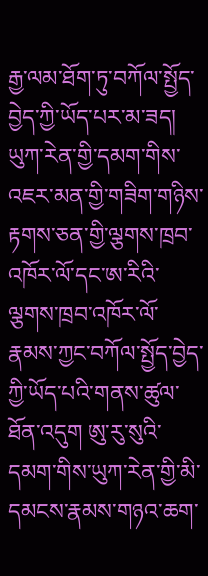རྒྱ་ལམ་ཐོག་ཏུ་བཀོལ་སྤྱོད་བྱེད་ཀྱི་ཡོད་པར་མ་ཟད། ཡུཀ་རེན་གྱི་དམག་གིས་འཇར་མན་གྱི་གཟིག་གཉིས་རྟགས་ཅན་གྱི་ལྕགས་ཁྲབ་འཁོར་ལོ་དང་ཨ་རིའི་ལྕགས་ཁྲབ་འཁོར་ལོ་རྣམས་ཀྱང་བཀོལ་སྤྱོད་བྱེད་ཀྱི་ཡོད་པའི་གནས་ཚུལ་ཐོན་འདུག ཨུ་རུ་སུའི་དམག་གིས་ཡུཀ་རེན་གྱི་མི་དམངས་རྣམས་གཉའ་ཆག་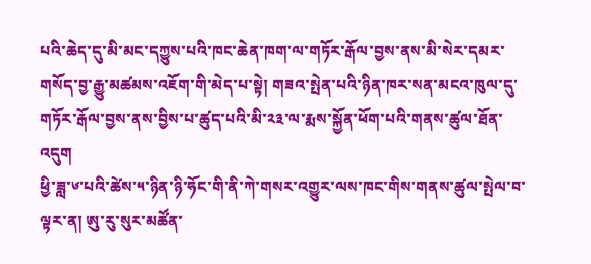པའི་ཆེད་དུ་མི་མང་དཀྱུས་པའི་ཁང་ཆེན་ཁག་ལ་གཏོར་རྒོལ་བྱས་ནས་མི་སེར་དམར་གསོད་བྱ་རྒྱུ་མཚམས་འཇོག་གི་མེད་པ་སྟེ། གཟའ་སྤེན་པའི་ཉིན་ཁར་སན་མངའ་ཁུལ་དུ་གཏོར་རྒོལ་བྱས་ནས་བྱིས་པ་ཚུད་པའི་མི་༢༣་ལ་རྨས་སྐྱོན་ཕོག་པའི་གནས་ཚུལ་ཐོན་འདུག
ཕྱི་ཟླ་༦་པའི་ཚེས་༥་ཉིན་ཉི་ཧོང་གི་ནི་ཀེ་གསར་འགྱུར་ལས་ཁང་གིས་གནས་ཚུལ་སྤེལ་བ་ལྟར་ན། ཨུ་རུ་སུར་མཚོན་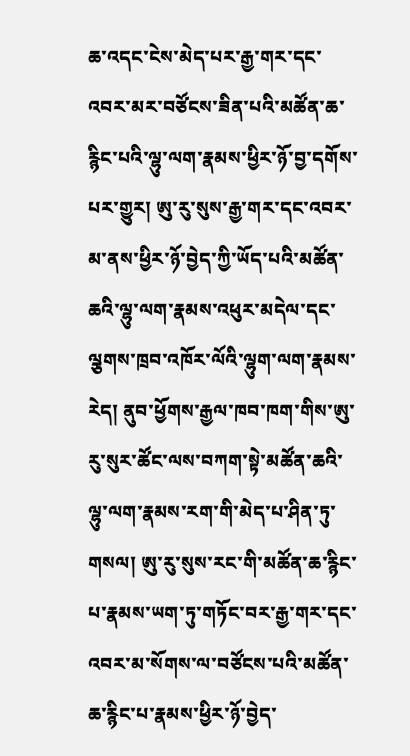ཆ་འདང་ངེས་མེད་པར་རྒྱ་གར་དང་འབར་མར་བཙོངས་ཟིན་པའི་མཚོན་ཆ་རྙིང་པའི་ལྷུ་ལག་རྣམས་ཕྱིར་ཉོ་བྱ་དགོས་པར་གྱུར། ཨུ་རུ་སུས་རྒྱ་གར་དང་འབར་མ་ནས་ཕྱིར་ཉོ་བྱེད་ཀྱི་ཡོད་པའི་མཚོན་ཆའི་ལྷུ་ལག་རྣམས་འཕུར་མདེལ་དང་ལྕགས་ཁྲབ་འཁོར་ལོའི་ལྷུག་ལག་རྣམས་རེད། ནུབ་ཕྱོགས་རྒྱལ་ཁབ་ཁག་གིས་ཨུ་རུ་སུར་ཚོང་ལས་བཀག་སྟེ་མཚོན་ཆའི་ལྷུ་ལག་རྣམས་རག་གི་མེད་པ་ཤིན་ཏུ་གསལ། ཨུ་རུ་སུས་རང་གི་མཚོན་ཆ་རྙིང་པ་རྣམས་ཡག་ཏུ་གཏོང་བར་རྒྱ་གར་དང་འབར་མ་སོགས་ལ་བཙོངས་པའི་མཚོན་ཆ་རྙིང་པ་རྣམས་ཕྱིར་ཉོ་བྱེད་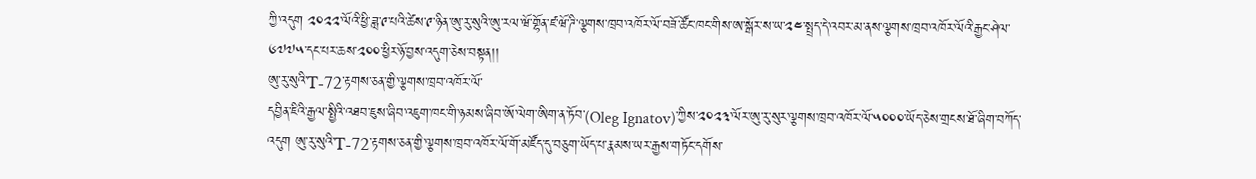ཀྱི་འདུག ༢༠༢༢་ལོའི་ཕྱི་ཟླ་༩་པའི་ཚེས་༩་ཉིན་ཨུ་རུ་སུའི་ཨུ་རལ་ཝོ་གྷོན་ཛ་ཝོ་ཌི་ལྕགས་ཁྲབ་འཁོར་ལོ་བཟོ་ཚོང་ཁང་གིས་ཨ་སྒོར་ས་ཡ་༢༤་སྤྲད་དེ་འབར་མ་ནས་ལྕགས་ཁྲབ་འཁོར་ལོའི་རྒྱང་ཤེལ་༦༧༧༥་དང་པར་ཆས་༢༠༠་ཕྱིར་ཉོ་བྱས་འདུག་ཅེས་བསྟན།།
ཨུ་རུ་སུའི་T-72་རྟགས་ཅན་གྱི་ལྕགས་ཁྲབ་འཁོར་ལོ་
དབྱིན་ཇིའི་རྒྱལ་སྤྱིའི་འཐབ་ཇུས་ཞིབ་འཇུག་ཁང་གི་ཉམས་ཞིབ་ཨོ་ལེག་ཨིག་ན་ཏོབ་(Oleg Ignatov)་ཀྱིས་༢༠༢༣་ལོར་ཨུ་རུ་སུར་ལྕགས་ཁྲབ་འཁོར་ལོ་༥༠༠༠་ཡོད་ཅེས་གྲངས་ཐོ་ཞིག་བཀོད་འདུག ཨུ་རུ་སུའི་T-72་རྟགས་ཅན་གྱི་ལྕགས་ཁྲབ་འཁོར་ལོ་གོ་མཛོད་དུ་བཅུག་ཡོད་པ་རྣམས་ཡར་རྒྱས་གཏོང་དགོས་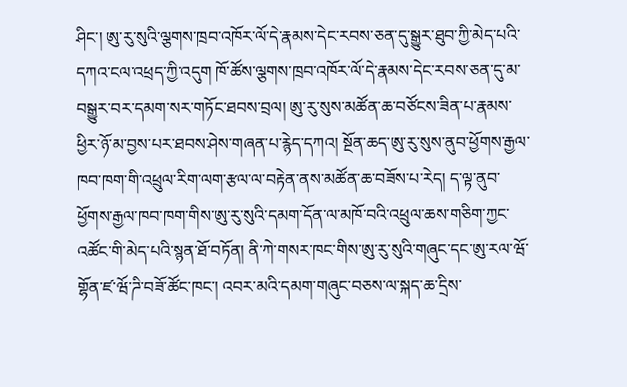ཤིང་། ཨུ་རུ་སུའི་ལྕགས་ཁྲབ་འཁོར་ལོ་དེ་རྣམས་དེང་རབས་ཅན་དུ་སྒྱུར་ཐུབ་ཀྱི་མེད་པའི་དཀའ་ངལ་འཕྲད་ཀྱི་འདུག ཁོ་ཚོས་ལྕགས་ཁྲབ་འཁོར་ལོ་དེ་རྣམས་དེང་རབས་ཅན་དུ་མ་བསྒྱུར་བར་དམག་སར་གཏོང་ཐབས་བྲལ། ཨུ་རུ་སུས་མཚོན་ཆ་བཙོངས་ཟིན་པ་རྣམས་ཕྱིར་ཉོ་མ་བྱས་པར་ཐབས་ཤེས་གཞན་པ་རྙེད་དཀའ། སྔོན་ཆད་ཨུ་རུ་སུས་ནུབ་ཕྱོགས་རྒྱལ་ཁབ་ཁག་གི་འཕྲུལ་རིག་ལག་རྩལ་ལ་བརྟེན་ནས་མཚོན་ཆ་བཟོས་པ་རེད། ད་ལྟ་ནུབ་ཕྱོགས་རྒྱལ་ཁབ་ཁག་གིས་ཨུ་རུ་སུའི་དམག་དོན་ལ་མཁོ་བའི་འཕྲུལ་ཆས་གཅིག་ཀྱང་འཚོང་གི་མེད་པའི་སྙན་ཐོ་བཏོན། ནི་ཀེ་གསར་ཁང་གིས་ཨུ་རུ་སུའི་གཞུང་དང་ཨུ་རལ་ཝོ་གྷོན་ཛ་ཝོ་ཌི་བཟོ་ཚོང་ཁང་། འབར་མའི་དམག་གཞུང་བཅས་ལ་སྐད་ཆ་དྲིས་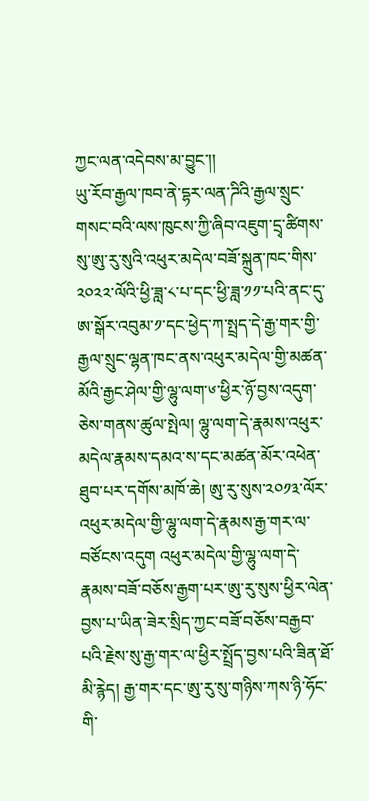ཀྱང་ལན་འདེབས་མ་བྱུང་།།
ཡུ་རོབ་རྒྱལ་ཁབ་ནེ་དྷར་ལན་ཌིའི་རྒྱལ་སྲུང་གསང་བའི་ལས་ཁུངས་ཀྱི་ཞིབ་འཇུག་དྲྭ་ཚིགས་སུ་ཨུ་རུ་སུའི་འཕུར་མདེལ་བཟོ་སྐྲུན་ཁང་གིས་༢༠༢༢་ལོའི་ཕྱི་ཟླ་༨་པ་དང་ཕྱི་ཟླ་༡༡་པའི་ནང་དུ་ཨ་སྒོར་འབུམ་༡་དང་ཕྱེད་ཀ་སྤྲད་དེ་རྒྱ་གར་གྱི་རྒྱལ་སྲུང་ལྷན་ཁང་ནས་འཕུར་མདེལ་གྱི་མཚན་མོའི་རྒྱང་ཤེལ་གྱི་ལྷུ་ལག་༦་ཕྱིར་ཉོ་བྱས་འདུག་ཅེས་གནས་ཚུལ་སྤེལ། ལྷུ་ལག་དེ་རྣམས་འཕུར་མདེལ་རྣམས་དམའ་ས་དང་མཚན་མོར་འཕེན་ཐུབ་པར་དགོས་མཁོ་ཆེ། ཨུ་རུ་སུས་༢༠༡༣་ལོར་འཕུར་མདེལ་གྱི་ལྷུ་ལག་དེ་རྣམས་རྒྱ་གར་ལ་བཙོངས་འདུག འཕུར་མདེལ་གྱི་ལྷུ་ལག་དེ་རྣམས་བཟོ་བཅོས་རྒྱག་པར་ཨུ་རུ་སུས་ཕྱིར་ལེན་བྱས་པ་ཡིན་ཟེར་སྲིད་ཀྱང་བཟོ་བཅོས་བརྒྱབ་པའི་རྗེས་སུ་རྒྱ་གར་ལ་ཕྱིར་སྤྲོད་བྱས་པའི་ཟིན་ཐོ་མི་རྙེད། རྒྱ་གར་དང་ཨུ་རུ་སུ་གཉིས་ཀས་ཉི་ཧོང་གི་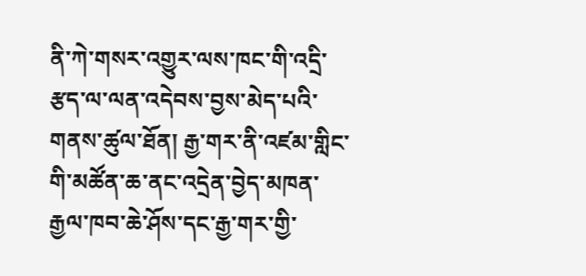ནི་ཀེ་གསར་འགྱུར་ལས་ཁང་གི་འདྲི་རྩད་ལ་ལན་འདེབས་བྱས་མེད་པའི་གནས་ཚུལ་ཐོན། རྒྱ་གར་ནི་འཛམ་གླིང་གི་མཚོན་ཆ་ནང་འདྲེན་བྱེད་མཁན་རྒྱལ་ཁབ་ཆེ་ཤོས་དང་རྒྱ་གར་གྱི་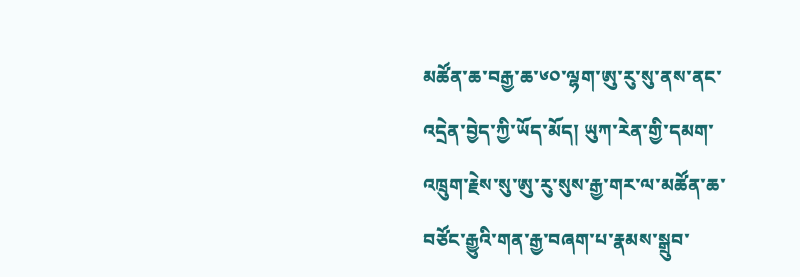མཚོན་ཆ་བརྒྱ་ཆ་༦༠་ལྷག་ཨུ་རུ་སུ་ནས་ནང་འདྲེན་བྱེད་ཀྱི་ཡོད་མོད། ཡུཀ་རེན་གྱི་དམག་འཁྲུག་རྗེས་སུ་ཨུ་རུ་སུས་རྒྱ་གར་ལ་མཚོན་ཆ་བཙོང་རྒྱུའི་གན་རྒྱ་བཞག་པ་རྣམས་སྒྲུབ་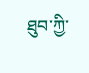ཐུབ་ཀྱི་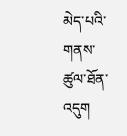མེད་པའི་གནས་ཚུལ་ཐོན་འདུག